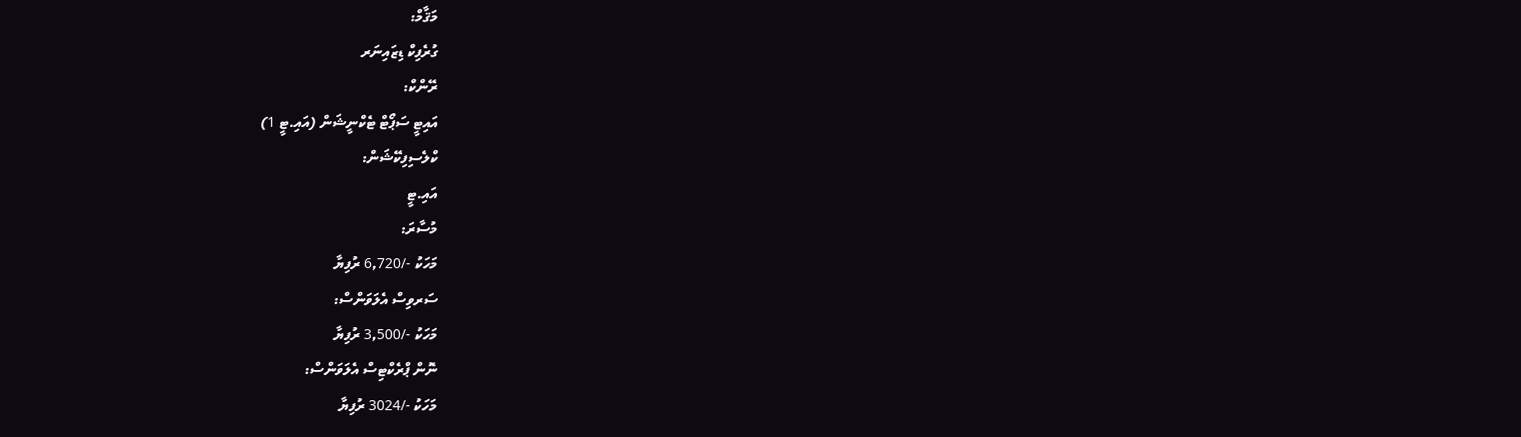މަޤާމް:
ގުރެފިކް ޑިޒައިނަރ
ރޭންކް:
އައިޓީ ސަޕޯޓް ޓެކްނީޝަން (އައި.ޓީ 1)
ކްލެސިފިކޭޝަން:
އައި.ޓީ
މުސާރަ:
މަހަކު -/6,720 ރުފިޔާ
ސަރވިސް އެލަވަންސް:
މަހަކު -/3,500 ރުފިޔާ
ނޮން ޕްރެކްޓިސް އެލަވަންސް:
މަހަކު -/3024 ރުފިޔާ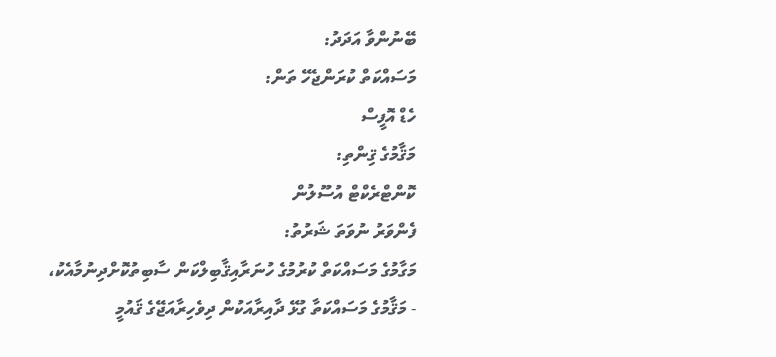ބޭނުންވާ އަދަދު:
މަސައްކަތް ކުރަންޖެހޭ ތަން:
ހެޑް އޮފީސް
މަޤާމުގެ ޤިންތި:
ކޮންޓްރެކްޓް އުސޫލުން
ފެންވަރު ނުވަތަ ޝަރުތު:
މަގާމުގެ މަސައްކަތް ކުރުމުގެ ހުނަރާއިޤާބިލްކަން ސާބިތުކޮށްދިނުމާއެކު،
- މަޤާމުގެ މަސައްކަތާ ގުޅޭ ދާއިރާއަކުން ދިވެހިރާއަޖޭގެ ޤައުމީ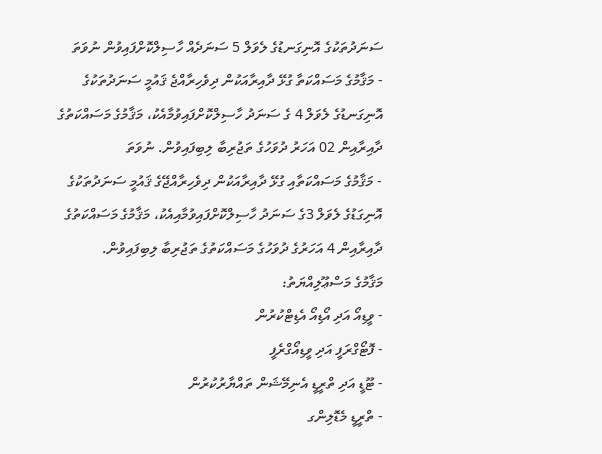ސަނަދުތަކުގެ އޮނިގަނޑުގެ ލެވަލް 5 ސަނަދެއް ހާސިލްކޮށްފައިވުން ނުވަތަ
- މަޤާމުގެ މަސައްކަތާ ގުޅޭ ދާއިރާއަކުން ދިވެހިރާއްޖެ ޤައުމީ ސަނަދުތަކުގެ އޮނިގަނޑުގެ ލެވަލް 4 ގެ ސަނަދު ހާސިލްކޮށްފައިވުމާއެކު، މަޤާމުގެ މަސައްކަތުގެ ދާއިރާއިން 02 އަހަރު ދުވަހުގެ ތަޖުރިބާ ލިބިފައިވުން. ނުވަތަ
- މަޤާމުގެ މަސައްކަތާއި ގުޅޭ ދާއިރާއަކުން ދިވެހިރާއްޖޭގެ ޤައުމީ ސަނަދުތަކުގެ އޮނިގަޑުގެ ލެވަލް 3ގެ ސަނަދު ހާސިލްކޮށްފައިވުމާއިއެކު، މަޤާމުގެ މަސައްކަތުގެ ދާއިރާއިން 4 އަހަރުގެ ދުވަހުގެ މަސައްކަތުގެ ތަޖުރިބާ ލިބިފައިވުން.
މަޤާމުގެ މަސްޢޫލިއްޔަތު:
- ވީޑިއޯ އަދި އޯޑިއޯ އެޑިޓްކުރުން
- ފޮޓޯގްރަފީ އަދި ވީޑިއޯގްރެފީ
- ޓޫޑީ އަދި ތްރީޑީ އެނިމޭޝަން ތައްޔާރުކުރުން
- ތްރީޑީ މެޑޮލިންގ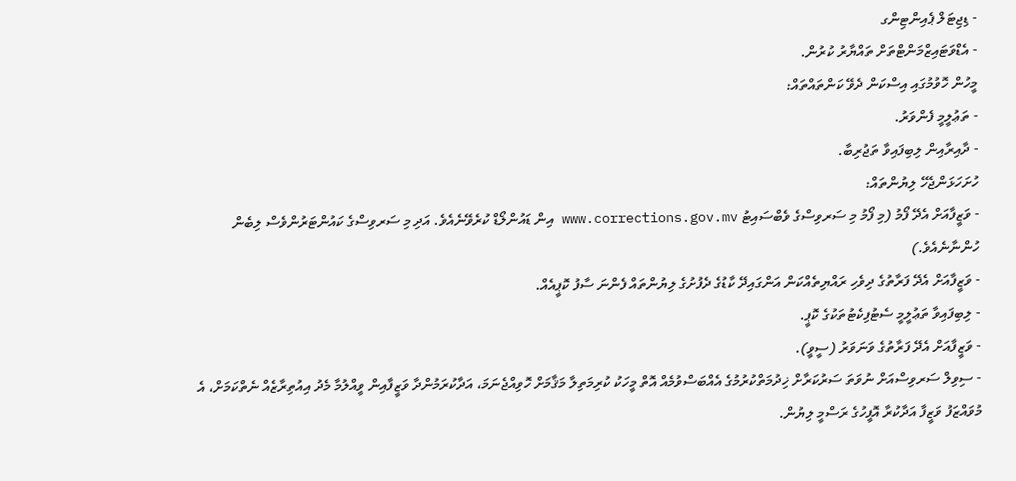- ޑިޖިޓަލް ޕެއިންޓިންގ
- އެޑްވަޓައިޒްމަންޓްތަށް ތައްޔާރު ކުރުން.
މީހުން ހޮވުމުގައި އިސްކަން ދެވޭ ކަންތައްތައް:
- ތަޢުލީމީ ފެންވަރު.
- ދާއިރާއިން ލިބިފައިވާ ތަޖުރިބާ.
ހުށަހަޅަންޖެހޭ ލިޔުންތައް:
- ވަޒީފާއަށް އެދޭ ފޯމު (މި ފޯމު މި ސަރވިސްގެ ވެބްސައިޓު www.corrections.gov.mv އިން ޑައުންލޯޑް ކުރެވޭނެއެވެ. އަދި މި ސަރވިސްގެ ކައުންޓަރުންވެސް ލިބެން ހުންނާނެއެވެ.)
- ވަޒީފާއަށް އެދޭ ފަރާތުގެ ދިވެހި ރައްޔިތެއްކަން އަންގައިދޭ ކާޑުގެ ދެފުށުގެ ލިޔުންތައް ފެންނަ ސާފު ކޮޕީއެއް.
- ލިބިފައިވާ ތަޢުލީމީ ސެޓުފިކެޓުތަކުގެ ކޮޕީ.
- ވަޒީފާއަށް އެދޭ ފަރާތުގެ ވަނަވަރު (ސީވީ).
- ސިވިލް ސަރވިސްއަށް ނުވަތަ ސަރުކަރާށް ޚިދުމަތްކުރުމުގެ އެއްބަސްވުމެއް އޮތް މީހަކު ކުރިމަތިލާ މަޤާމަށް ހޮވިއްޖެނަމަ، އަދާކުރަމުންދާ ވަޒީފާއިން ވީއްލުމާ މެދު އިއުތިރާޒެއް ނެތްކަމަށް، އެ މުވައްޒަފު ވަޒީފާ އަދާކުރާ އޮފީހުގެ ރަސްމީ ލިޔުން.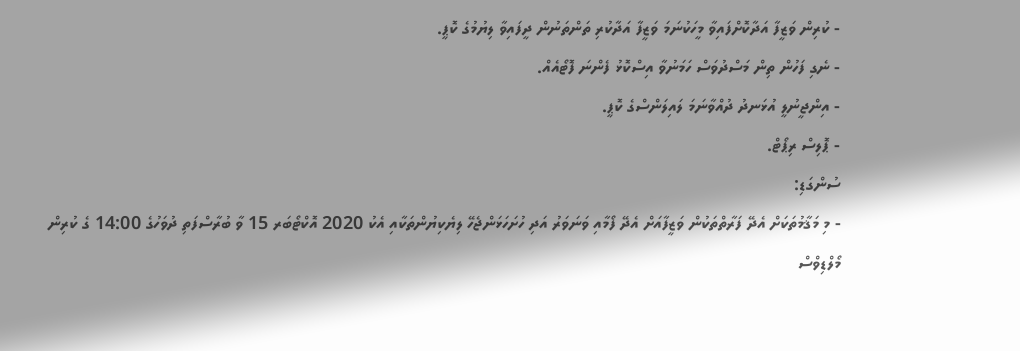- ކުރިން ވަޒީފާ އަދާކޮށްފައިވާ މީހަކުނަމަ ވަޒީފާ އަދާކުރި ތަންތަނުން ދީފައިވާ ލިޔުމުގެ ކޮޕީ.
- ނެގި ފަހުން ތިން މަސްދުވަސް ހަމަނުވާ އިސްކޮޅު ފެންނަ ފޮޓޯއެއް.
- އިންޖީނުލީ އުޅަނދު ދުއްވާނަމަ ލައިލަންސްގެ ކޮޕީ.
- ޕޮލިސް ރިޕޯޓް.
ސުންގަޑި:
- މި މަޤާމުތަކަށް އެދޭ ފަރާތްތަކުން ވަޒީފާއަށް އެދޭ ފޯމާއި ވަނަވަރު އަދި ހުށަހަޅަންޖެހޭ ލިޔެކިޔުންތަކާއި އެކު 2020 އޮކްޓޯބަރ 15 ވާ ބުރާސްފަތި ދުވަހުގެ 14:00 ގެ ކުރިން މޯލްޑިވްސް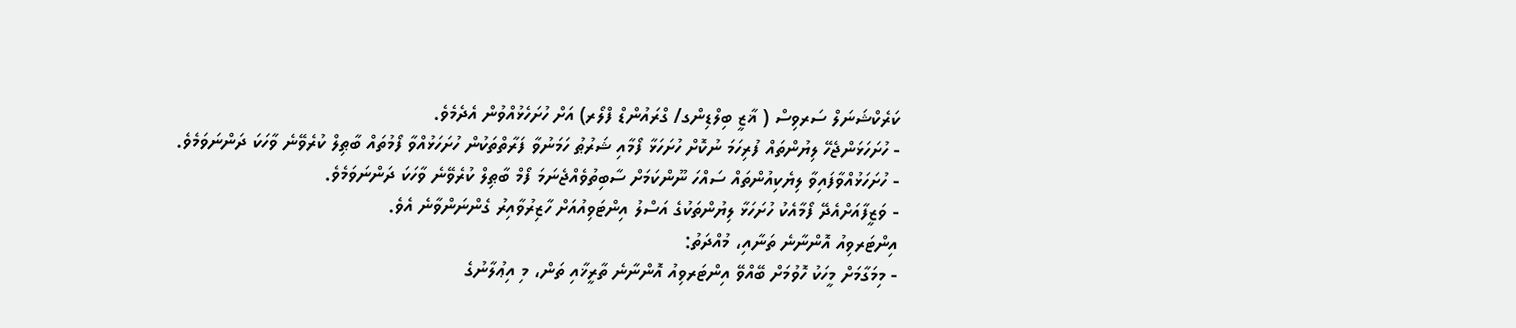ކަރެކްޝަނަލް ސަރވިސް ( ޣާޒީ ބިލްޑިންގ/ ގްރައުންޑް ފްލޯރ) އަށް ހުށަހެޅުއްވުން އެދެމެވެ.
- ހުށަހަޅަންޖެހޭ ލިޔުންތައް ފުރިހަމަ ނުކޮށް ހުށަހަޅާ ފޯމާއި ޝަރުޠު ހަމަނުވާ ފަރާތްތަކުން ހުށަހަޅުއްވާ ފޯމުތައް ބާޠިލް ކުރެވޭނެ ވާހަކަ ދަންނަވަމެވެ.
- ހުށަހަޅުއްވާފައިވާ ލިޔެކިއުންތައް ސައްހަ ނޫންކަމަށް ސާބިތުވެއްޖެނަމަ ފޯމް ބާޠިލް ކުރެވޭނެ ވާހަކަ ދަންނަވަމެވެ.
- ވަޒީފާއަށްއެދޭ ފޯމާއެކު ހުށަހަޅާ ލިޔުންތަކުގެ އަސްލު އިންޓަވިއުއަށް ހާޒިރުވާއިރު ގެންނަންވާނެ އެވެ.
އިންޓަރވިއު އޮންނާނެ ތަނާއި، މުއްދަތު:
- މިމަގާމަށް މީހަކު ހޮވުމަށް ބޭއްވޭ އިންޓަރވިއު އޮންނާނެ ތާރީޚާއި ތަން، މި އިޢުލާނުގެ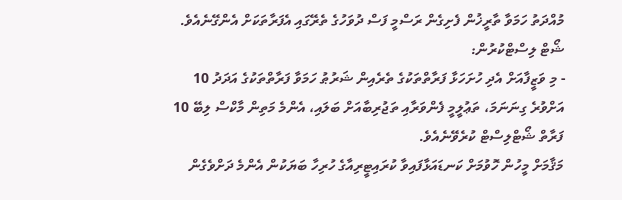މުއްދަތު ހަމަވާ ތާރީޚުން ފެށިގެން ރަސްމީ ފަސް ދުވަހުގެ ތެރޭގައި އެފަރާތަކަށް އެންގޭނެއެވެ.
ޝޯޓް ލިސްޓްކުރުން:
- މި ވަޒީފާއަށް އެދި ހުށަހަޅާ ފަރާތްތަކުގެ ތެރެއިން ޝަރުޠު ހަމަވާ ފަރާތްތަކުގެ އަދަދު 10 އަށްވުރެ ގިނަނަމަ، ތަޢުލީމީ ފެންވަރާއި ތަޖުރިބާއަށް ބަލައި، އެންމެ މަތިން މާކްސް ލިބޭ 10 ފަރާތް ޝޯޓްލިސްޓް ކުރެވޭނެއެވެ.
މަޤާމަށް މީހުން ހޮވުމަށް ކަނޑައަޅާފައިވާ ކުރައިޓީރިއާގެ ހުރިހާ ބަޔަކުން އެންމެ ދަށްވެގެން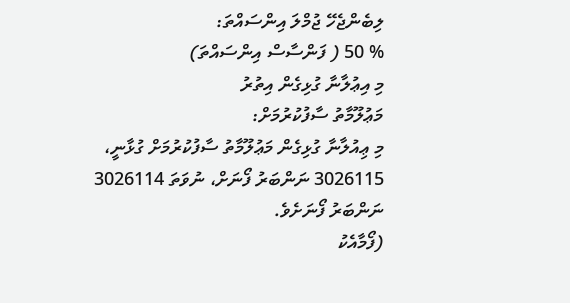ލިބެންޖެހޭ ޖުމްލަ އިންސައްތަ:
% 50 ( ފަންސާސް އިންސައްތަ)
މި އިޢުލާނާ ގުޅިގެން އިތުރު
މަޢުލޫމާތު ސާފުކުރުމަށް:
މި ޢިއުލާނާ ގުޅިގެން މަޢުލޫމާތު ސާފުކުރުމަށް ގުޅާނީ، 3026115 ނަންބަރު ފޯނަށް، ނުވަތަ 3026114 ނަންބަރު ފޯނަށެވެ.
(ފޯމާއެކު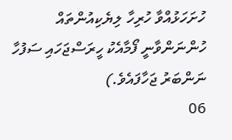ހުށަހަޅުއްވާ ހުރިހާ ލިޔެކިއުންތައް ހުންނަންވާނީ ފޯމާއެކު ހީރަސްޖަހައި ސަފުހާ ނަންބަރު ޖަހާފައެވެ.)
06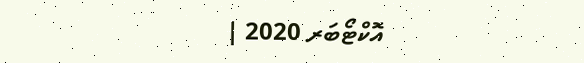އޮކްޓޯބަރ 2020 |